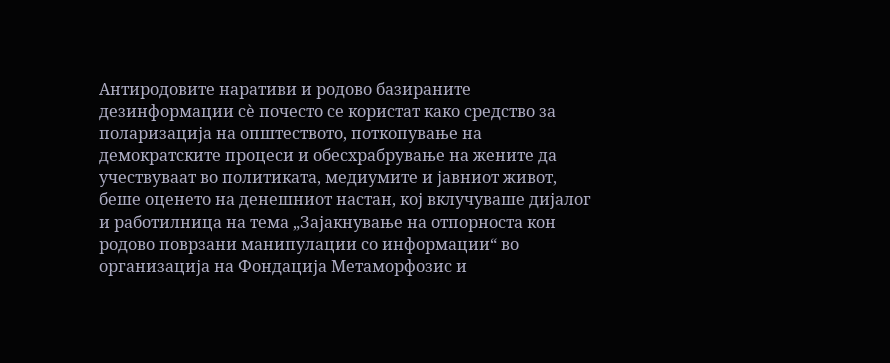Антиродовите наративи и родово базираните дезинформации сè почесто се користат како средство за поларизација на општеството, поткопување на демократските процеси и обесхрабрување на жените да учествуваат во политиката, медиумите и јавниот живот, беше оценето на денешниот настан, кој вклучуваше дијалог и работилница на тема „Зајакнување на отпорноста кон родово поврзани манипулации со информации“ во организација на Фондација Метаморфозис и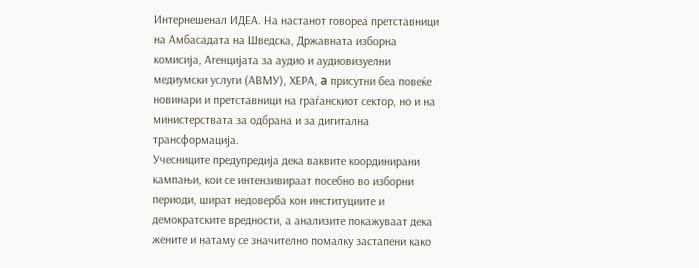Интернешенал ИДЕА. На настанот говореа претставници на Амбасадата на Шведска, Државната изборна комисија, Агенцијата за аудио и аудиовизуелни медиумски услуги (АВМУ), ХЕРА, a присутни беа повеќе новинари и претставници на граѓанскиот сектор, но и на министерствата за одбрана и за дигитална трансформација.
Учесниците предупредија дека ваквите координирани кампањи, кои се интензивираат посебно во изборни периоди, шират недоверба кон институциите и демократските вредности, а анализите покажуваат дека жените и натаму се значително помалку застапени како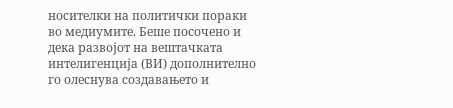носителки на политички пораки во медиумите. Беше посочено и дека развојот на вештачката интелигенција (ВИ) дополнително го олеснува создавањето и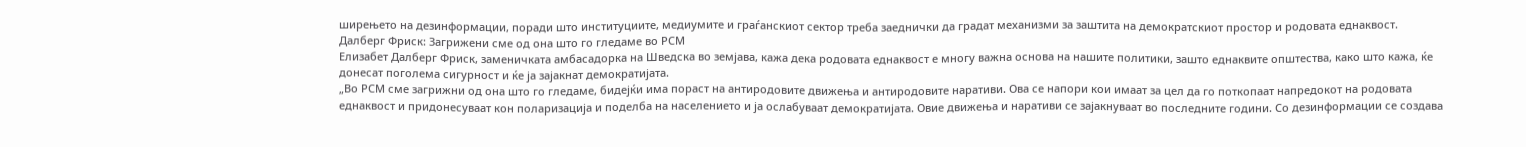ширењето на дезинформации, поради што институциите, медиумите и граѓанскиот сектор треба заеднички да градат механизми за заштита на демократскиот простор и родовата еднаквост.
Далберг Фриск: Загрижени сме од она што го гледаме во РСМ
Елизабет Далберг Фриск, заменичката амбасадорка на Шведска во земјава, кажа дека родовата еднаквост е многу важна основа на нашите политики, зашто еднаквите општества, како што кажа, ќе донесат поголема сигурност и ќе ја зајакнат демократијата.
„Во РСМ сме загрижни од она што го гледаме, бидејќи има пораст на антиродовите движења и антиродовите наративи. Ова се напори кои имаат за цел да го поткопаат напредокот на родовата еднаквост и придонесуваат кон поларизација и поделба на населението и ја ослабуваат демократијата. Овие движења и наративи се зајакнуваат во последните години. Со дезинформации се создава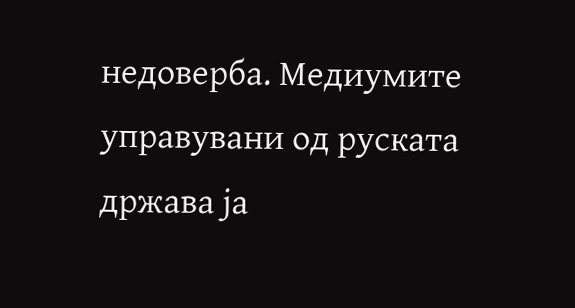недоверба. Медиумите управувани од руската држава ја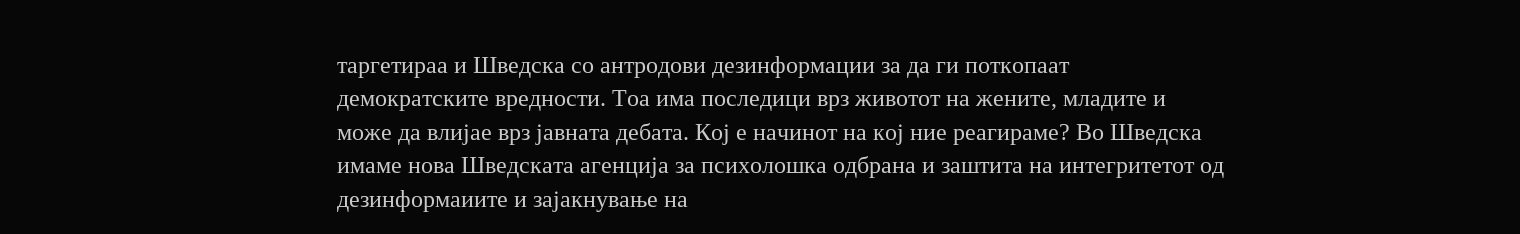таргетираа и Шведска со антродови дезинформации за да ги поткопаат демократските вредности. Тоа има последици врз животот на жените, младите и може да влијае врз јавната дебата. Кој е начинот на кој ние реагираме? Во Шведска имаме нова Шведската агенција за психолошка одбрана и заштита на интегритетот од дезинформаиите и зајакнување на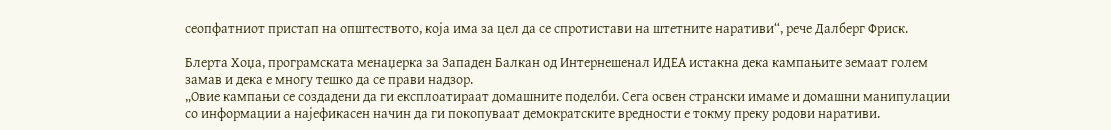сеопфатниот пристап на општеството, која има за цел да се спротистави на штетните наративи“, рече Далберг Фриск.

Блерта Хоџа, програмската менаџерка за Западен Балкан од Интернешенал ИДЕА истакна дека кампањите земаат голем замав и дека е многу тешко да се прави надзор.
„Овие кампањи се создадени да ги експлоатираат домашните поделби. Сега освен странски имаме и домашни манипулации со информации а најефикасен начин да ги покопуваат демократските вредности е токму преку родови наративи.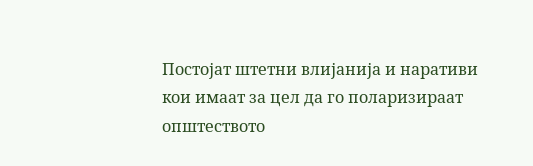Постојат штетни влијанија и наративи кои имаат за цел да го поларизираат општеството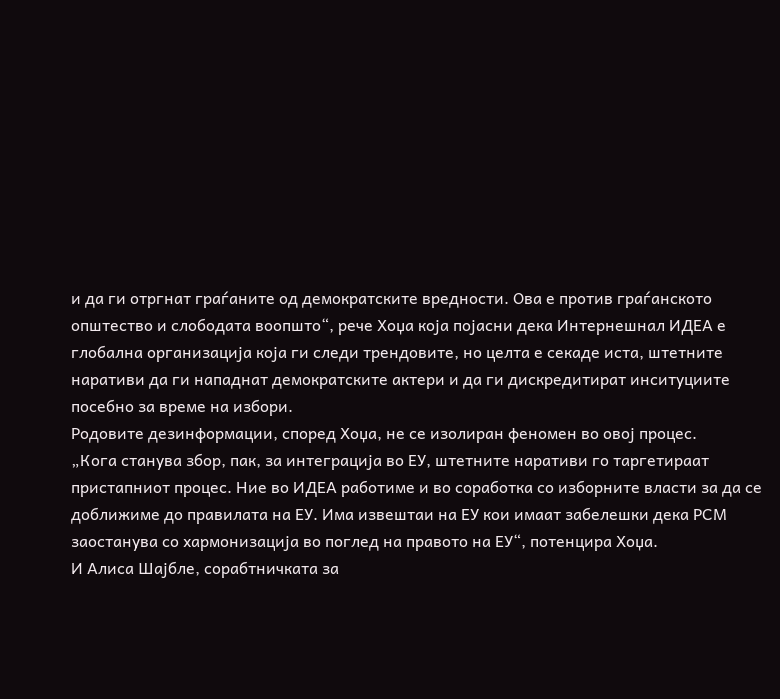и да ги отргнат граѓаните од демократските вредности. Ова е против граѓанското општество и слободата воопшто“, рече Хоџа која појасни дека Интернешнал ИДЕА е глобална организација која ги следи трендовите, но целта е секаде иста, штетните наративи да ги нападнат демократските актери и да ги дискредитират инситуциите посебно за време на избори.
Родовите дезинформации, според Хоџа, не се изолиран феномен во овој процес.
„Кога станува збор, пак, за интеграција во ЕУ, штетните наративи го таргетираат пристапниот процес. Ние во ИДЕА работиме и во соработка со изборните власти за да се доближиме до правилата на ЕУ. Има извештаи на ЕУ кои имаат забелешки дека РСМ заостанува со хармонизација во поглед на правото на ЕУ“, потенцира Хоџа.
И Алиса Шајбле, сорабтничката за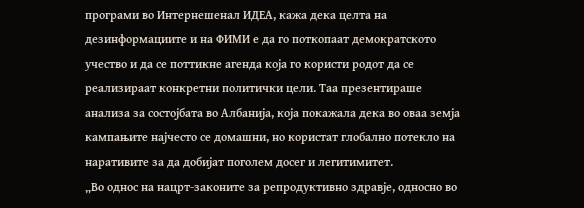програми во Интернешенал ИДЕА, кажа дека целта на дезинформациите и на ФИМИ е да го поткопаат демократското учество и да се поттикне агенда која го користи родот да се реализираат конкретни политички цели. Таа презентираше анализа за состојбата во Албанија, која покажала дека во оваа земја кампањите најчесто се домашни, но користат глобално потекло на наративите за да добијат поголем досег и легитимитет.
„Во однос на нацрт-законите за репродуктивно здравје, односно во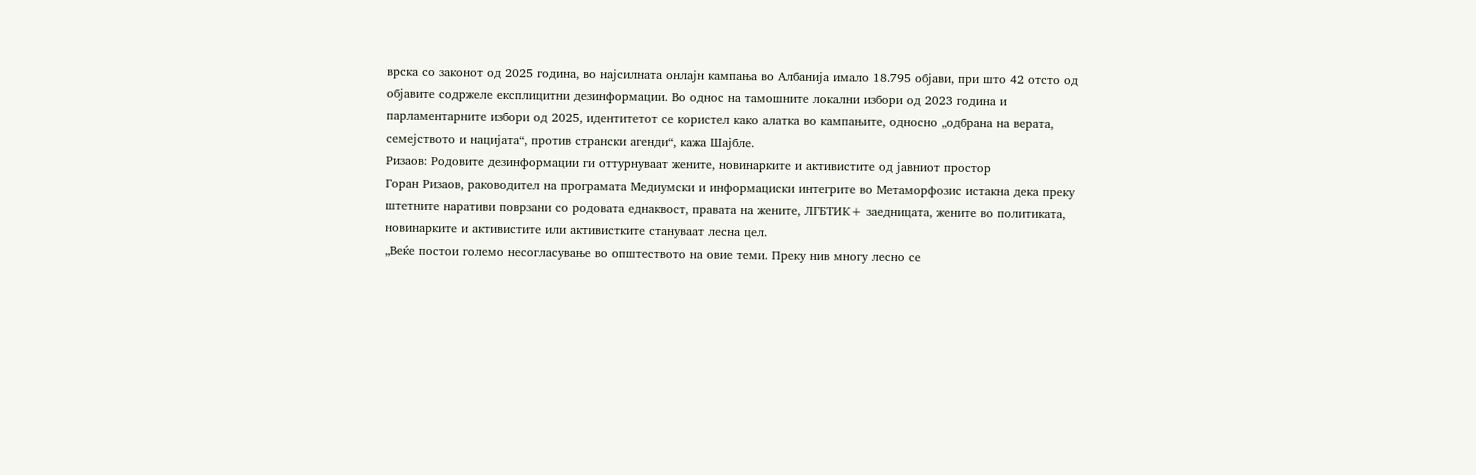врска со законот од 2025 година, во најсилната онлајн кампања во Албанија имало 18.795 објави, при што 42 отсто од објавите содржеле експлицитни дезинформации. Во однос на тамошните локални избори од 2023 година и парламентарните избори од 2025, идентитетот се користел како алатка во кампањите, односно „одбрана на верата, семејството и нацијата“, против странски агенди“, кажа Шајбле.
Ризаов: Родовите дезинформации ги оттурнуваат жените, новинарките и активистите од јавниот простор
Горан Ризаов, раководител на програмата Медиумски и информациски интегрите во Метаморфозис истакна дека преку штетните наративи поврзани со родовата еднаквост, правата на жените, ЛГБТИК+ заедницата, жените во политиката, новинарките и активистите или активистките стануваат лесна цел.
„Веќе постои големо несогласување во општеството на овие теми. Преку нив многу лесно се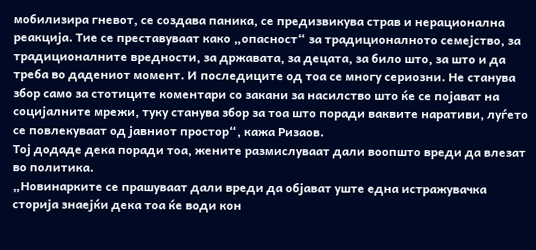мобилизира гневот, се создава паника, се предизвикува страв и нерационална реакција. Тие се преставуваат како „опасност“ за традиционалното семејство, за традиционалните вредности, за државата, за децата, за било што, за што и да треба во дадениот момент. И последиците од тоа се многу сериозни. Не станува збор само за стотиците коментари со закани за насилство што ќе се појават на социјалните мрежи, туку станува збор за тоа што поради ваквите наративи, луѓето се повлекуваат од јавниот простор“, кажа Ризаов.
Тој додаде дека поради тоа, жените размислуваат дали воопшто вреди да влезат во политика.
„Новинарките се прашуваат дали вреди да објават уште една истражувачка сторија знаејќи дека тоа ќе води кон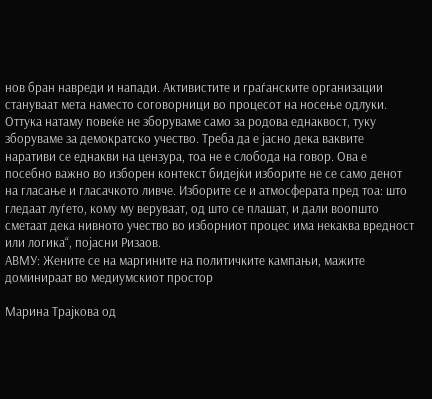нов бран навреди и напади. Активистите и граѓанските организации стануваат мета наместо соговорници во процесот на носење одлуки. Оттука натаму повеќе не зборуваме само за родова еднаквост, туку зборуваме за демократско учество. Треба да е јасно дека ваквите наративи се еднакви на цензура, тоа не е слобода на говор. Ова е посебно важно во изборен контекст бидејќи изборите не се само денот на гласање и гласачкото ливче. Изборите се и атмосферата пред тоа: што гледаат луѓето, кому му веруваат, од што се плашат, и дали воопшто сметаат дека нивното учество во изборниот процес има некаква вредност или логика“, појасни Ризаов.
АВМУ: Жените се на маргините на политичките кампањи, мажите доминираат во медиумскиот простор

Марина Трајкова oд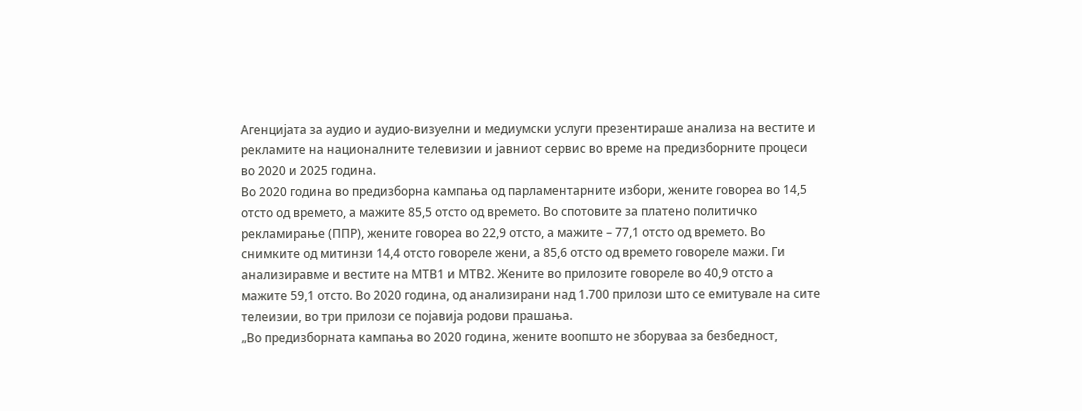Агенцијата за аудио и аудио-визуелни и медиумски услуги презентираше анализа на вестите и рекламите на националните телевизии и јавниот сервис во време на предизборните процеси во 2020 и 2025 година.
Во 2020 година во предизборна кампања од парламентарните избори, жените говореа во 14,5 отсто од времето, а мажите 85,5 отсто од времето. Во спотовите за платено политичко рекламирање (ППР), жените говореа во 22,9 отсто, а мажите – 77,1 отсто од времето. Во снимките од митинзи 14,4 отсто говореле жени, а 85,6 отсто од времето говореле мажи. Ги анализиравме и вестите на МТВ1 и МТВ2. Жените во прилозите говореле во 40,9 отсто а мажите 59,1 отсто. Во 2020 година, од анализирани над 1.700 прилози што се емитувале на сите телеизии, во три прилози се појавија родови прашања.
„Во предизборната кампања во 2020 година, жените воопшто не зборуваа за безбедност,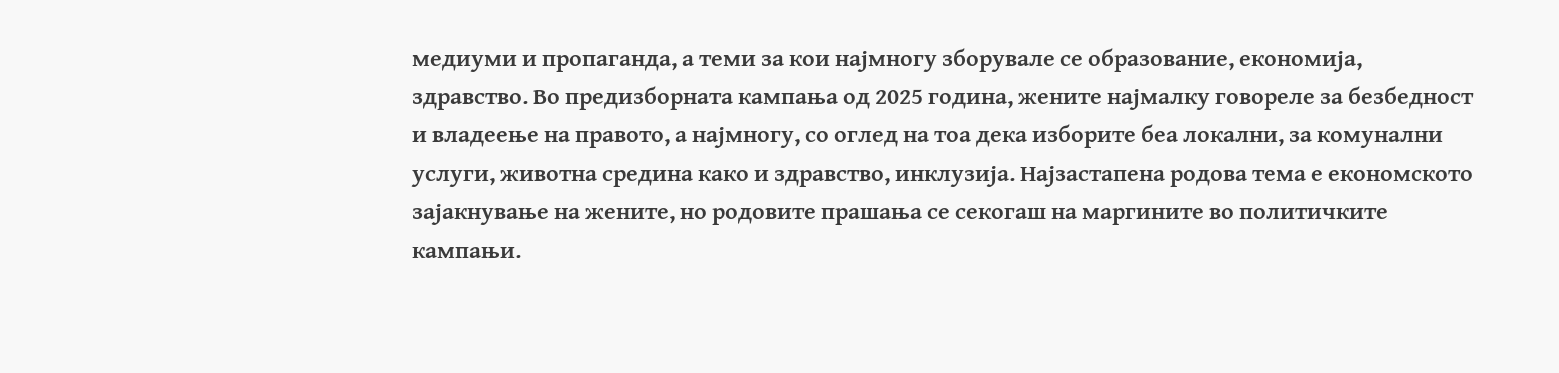медиуми и пропаганда, а теми за кои најмногу зборувале се образование, економија, здравство. Во предизборната кампања од 2025 година, жените најмалку говореле за безбедност и владеење на правото, а најмногу, со оглед на тоа дека изборите беа локални, за комунални услуги, животна средина како и здравство, инклузија. Најзастапена родова тема е економското зајакнување на жените, но родовите прашања се секогаш на маргините во политичките кампањи.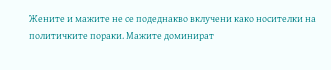Жените и мажите не се подеднакво вклучени како носителки на политичките пораки. Мажите доминират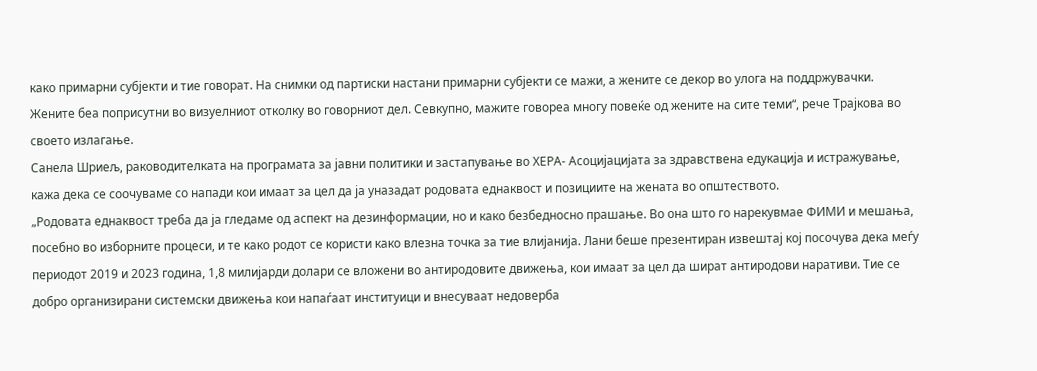како примарни субјекти и тие говорат. На снимки од партиски настани примарни субјекти се мажи, а жените се декор во улога на поддржувачки. Жените беа поприсутни во визуелниот отколку во говорниот дел. Севкупно, мажите говореа многу повеќе од жените на сите теми“, рече Трајкова во своето излагање.
Санела Шриељ, раководителката на програмата за јавни политики и застапување во ХЕРА- Асоцијацијата за здравствена едукација и истражување, кажа дека се соочуваме со напади кои имаат за цел да ја уназадат родовата еднаквост и позициите на жената во општеството.
„Родовата еднаквост треба да ја гледаме од аспект на дезинформации, но и како безбедносно прашање. Во она што го нарекувмае ФИМИ и мешања, посебно во изборните процеси, и те како родот се користи како влезна точка за тие влијанија. Лани беше презентиран извештај кој посочува дека меѓу периодот 2019 и 2023 година, 1,8 милијарди долари се вложени во антиродовите движења, кои имаат за цел да шират антиродови наративи. Тие се добро организирани системски движења кои напаѓаат институици и внесуваат недоверба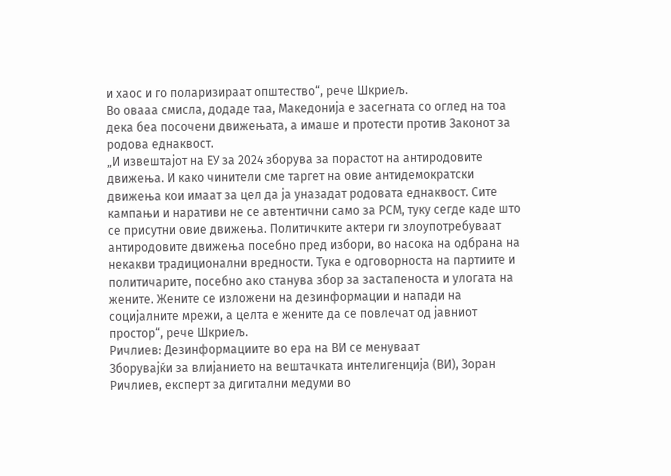и хаос и го поларизираат општество“, рече Шкриељ.
Во овааа смисла, додаде таа, Македонија е засегната со оглед на тоа дека беа посочени движењата, а имаше и протести против Законот за родова еднаквост.
„И извештајот на ЕУ за 2024 зборува за порастот на антиродовите движења. И како чинители сме таргет на овие антидемократски движења кои имаат за цел да ја уназадат родовата еднаквост. Сите кампањи и наративи не се автентични само за РСМ, туку сегде каде што се присутни овие движења. Политичките актери ги злоупотребуваат антиродовите движења посебно пред избори, во насока на одбрана на некакви традиционални вредности. Тука е одговорноста на партиите и политичарите, посебно ако станува збор за застапеноста и улогата на жените. Жените се изложени на дезинформации и напади на социјалните мрежи, а целта е жените да се повлечат од јавниот простор“, рече Шкриељ.
Ричлиев: Дезинформациите во ера на ВИ се менуваат
Зборувајќи за влијанието на вештачката интелигенција (ВИ), Зоран Ричлиев, експерт за дигитални медуми во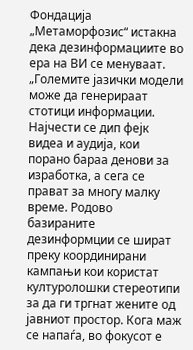Фондација „Метаморфозис“ истакна дека дезинформациите во ера на ВИ се менуваат.
„Големите јазички модели може да генерираат стотици информации. Најчести се дип фејк видеа и аудија, кои порано бараа денови за изработка, а сега се прават за многу малку време. Родово базираните дезинформции се шират преку координирани кампањи кои користат културолошки стереотипи за да ги тргнат жените од јавниот простор. Кога маж се напаѓа, во фокусот е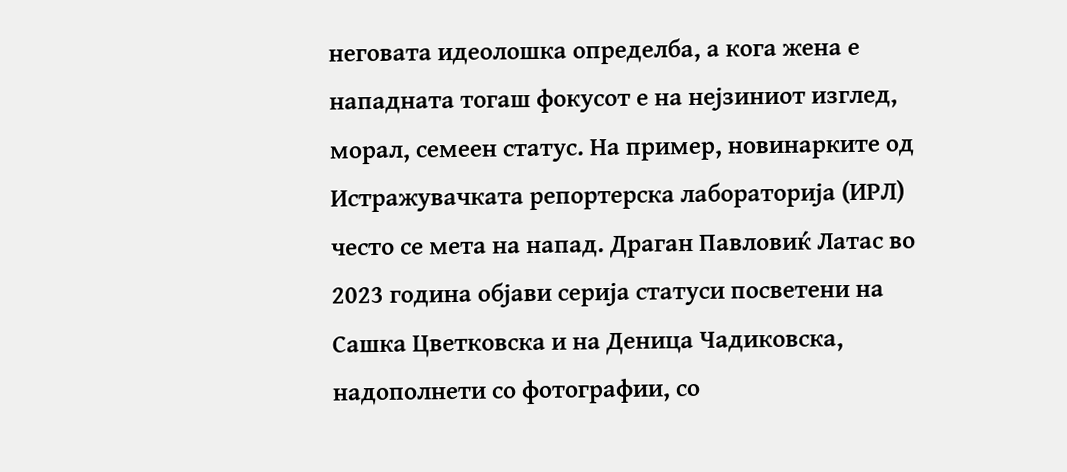неговата идеолошка определба, а кога жена е нападната тогаш фокусот е на нејзиниот изглед, морал, семеен статус. На пример, новинарките од Истражувачката репортерска лабораторија (ИРЛ) често се мета на напад. Драган Павловиќ Латас во 2023 година објави серија статуси посветени на Сашка Цветковска и на Деница Чадиковска, надополнети со фотографии, со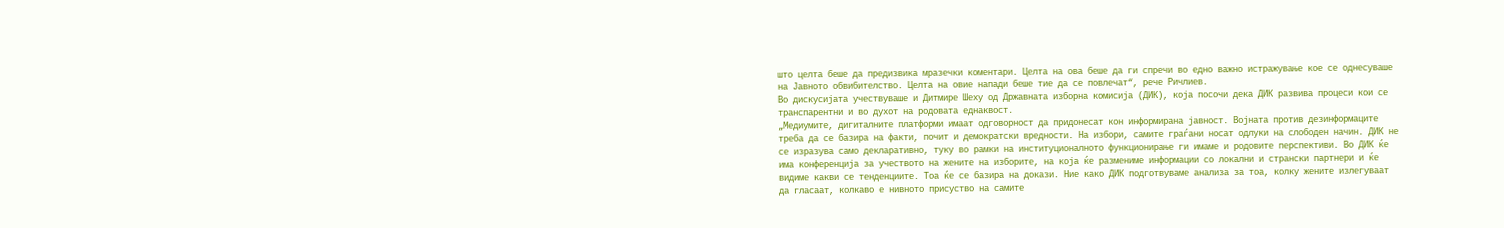што целта беше да предизвика мразечки коментари. Целта на ова беше да ги спречи во едно важно истражување кое се однесуваше на Јавното обвибителство. Целта на овие напади беше тие да се повлечат“, рече Ричлиев.
Во дискусијата учествуваше и Дитмире Шеху од Државната изборна комисија (ДИК), која посочи дека ДИК развива процеси кои се транспарентни и во духот на родовата еднаквост.
„Медиумите, дигиталните платформи имаат одговорност да придонесат кон информирана јавност. Војната против дезинформаците треба да се базира на факти, почит и демократски вредности. На избори, самите граѓани носат одлуки на слободен начин. ДИК не се изразува само декларативно, туку во рамки на институционалното функционирање ги имаме и родовите перспективи. Во ДИК ќе има конференција за учеството на жените на изборите, на која ќе размениме информации со локални и странски партнери и ќе видиме какви се тенденциите. Тоа ќе се базира на докази. Ние како ДИК подготвуваме анализа за тоа, колку жените излегуваат да гласаат, колкаво е нивното присуство на самите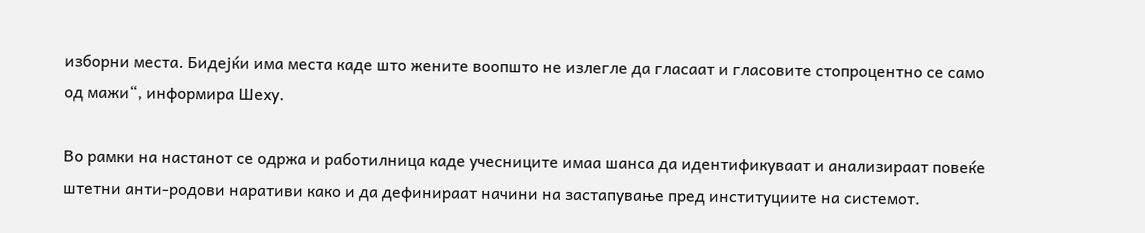изборни места. Бидејќи има места каде што жените воопшто не излегле да гласаат и гласовите стопроцентно се само од мажи“, информира Шеху.

Во рамки на настанот се одржа и работилница каде учесниците имаа шанса да идентификуваат и анализираат повеќе штетни анти-родови наративи како и да дефинираат начини на застапување пред институциите на системот.